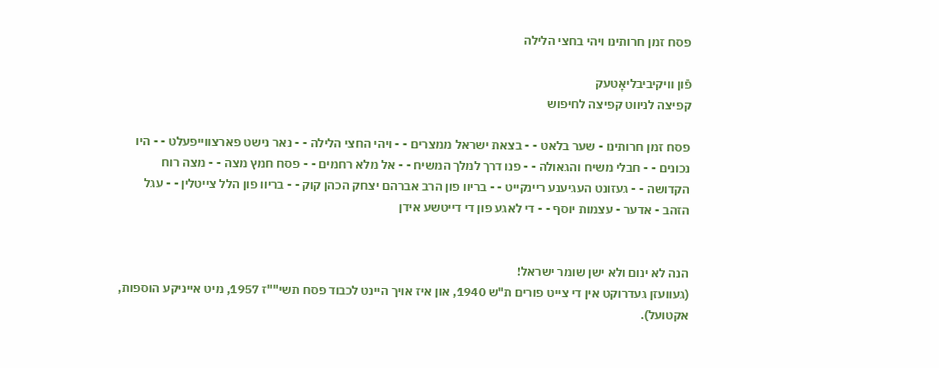פסח זמן חרותינו ויהי בחצי הלילה

פֿון װיקיביבליאָטעק
קפיצה לניווט קפיצה לחיפוש

פסח זמן חרותינו - שער בלאט - - בצאת ישראל ממצרים - - ויהי החצי הלילה - - נאר נישט פארצווייפעלט - - היו נכונים - - חבלי משיח והגאולה - - פנו דרך למלך המשיח - - אל מלא רחמים - - פסח חמץ מצה - - מצה רוח הקדושה - - געזונט העגיענע ריינקייט - - בריוו פון הרב אברהם יצחק הכהן קוק - - בריוו פון הלל צייטלין - - עגל הזהב - אדער - עצמות יוסף - - די לאגע פון די דייטשע אידן


הנה לא ינום ולא ישן שומר ישראל!
(געוועזן געדרוקט אין די צייט פורים ת"ש 1940, און איז אויך היינט לכבוד פסח תשי""ז 1957, מיט אייניקע הוספות, אקטועל).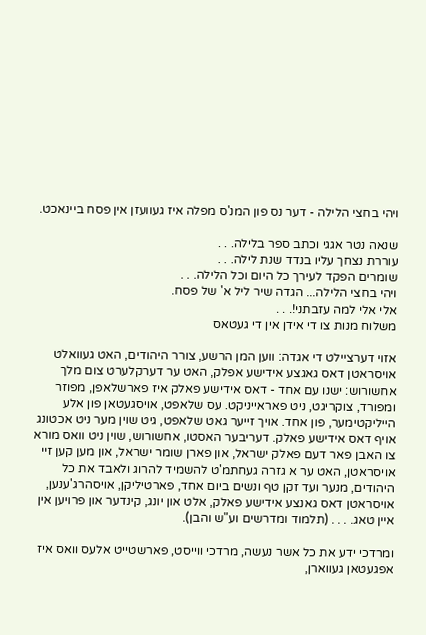ויהי בחצי הלילה - דער נס פון המנ'ס מפלה איז געוועזן אין פסח ביינאכט.

שנאה נטר אגגי וכתב ספר בלילה. . .
עוררת נצחך עליו בנדד שנת לילה. . .
שומרים הפקד לעירך כל היום וכל הלילה. . .
ויהי בחצי הלילה... הגדה שיר ליל א' של פסח.
אלי אלי למה עזבתני!. . .
משלוח מנות צו די אידן אין די געטאס

אזוי דערציילט די אגדה: ווען המן הרשע, צורר היהודים, האט געוואלט אויסראטן דאס גאגצע אידישע אפלק, האט ער דערקלערט צום מלך אחשורוש: ישנו עם אחד - דאס אידישע פאלק איז פארשלאפן, מפוזר ומפורד, צוקריגט, ניט פאראייניקט. עס שלאפט, אויסגעטאן פון אלע הייליקטימער, פון אחד. אויך זייער גאט שלאפט, גיט שוין מער ניט אכטונג אויף דאס אידישע פאלק. דעריבער האסטו, אחשורוש, שוין ניט וואס מורא צו האבן פאר דעם פאלק ישראל, און פארן שומר ישראל, און מען קען זיי אויסראטן, האט ער א גזרה געחתמ'ט להשמיד להרוג ולאבד את כל היהודים, מנער ועד זקן טף ונשים ביום אחד, פארטיליקן, אויסהרג'ענען, אויסראטן דאס גאנצע אידישע פאלק, אלט און יונג, קינדער און פרויען אין איין טאג. . . . (תלמוד ומדרשים וע"ש והבן).

ומרדכי ידע את כל אשר נעשה, מרדכי ווייסט, פארשטייט אלעס וואס איז אפגעטאן געווארן,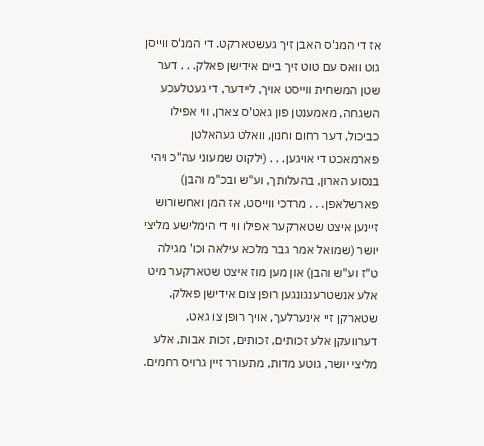אז די המנ'ס האבן זיך געשטארקט. די המנ'ס ווייסן גוט וואס עם טוט זיך ביים אידישן פאלק. . . דער שטן המשחית ווייסט אויך, ליידער, די געטלעכע השגחה, מאמענטן פון גאט'ס צארן, ווי אפילו כביכול, דער רחום וחנון, וואלט געהאלטן פארמאכט די אויגען. . . (ילקוט שמעוני עה"כ ויהי בנסוע הארון, בהעלותך, וע"ש ובכ"מ והבן) פארשלאפן. . . מרדכי ווייסט, אז המן ואחשורוש זיינען איצט שטארקער אפילו ווי די הימלישע מליצי יושר (שמואל אמר גבר מלכא עילאה וכו' מגילה ט"ז וע"ש והבן) און מען מוז איצט שטארקער מיט אלע אנשטרענגונגען רופן צום אידישן פאלק, שטארקן זיי אינערלעך, אויך רופן צו גאט, דערוועקן אלע זכותים, זכותים, זכות אבות, אלע מליצי יושר, גוטע מדות, מתעורר זיין גרויס רחמים.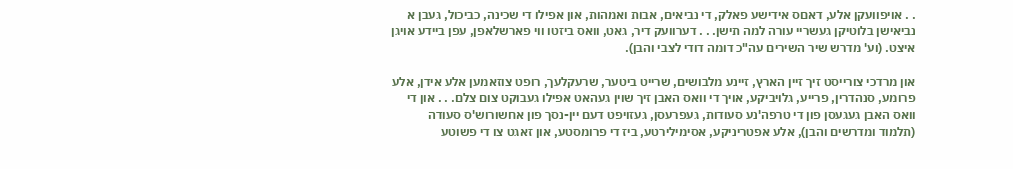. . אויפוועקן אלע, דאםס אידישע פאלק, די נביאים, אבות ואמהות, און אפילו די שכינה, כביכול, געבן א נביאישן בלוטיקן געשריי עורה למה תישן. . . דערוועק דיר, גאט, וואס ביזטו ווי פארשלאפן, עפן ביידע אויגן איצט. (וע' מדרש שיר השירים עה"כ דומה דודי לצבי והבן).

און מרדכי צורייסט זיך זיין הארץ, זיינע מלבושים, שרייט ביטער, שרעקלעך, רופט צוזאמען אלע אידן, אלע פרומע, סנהדרין, פרייע, גלויביקע, אויך די וואס האבן זיך שוין געהאט אפילו געבוקט צום צלם. . . און די וואס האבן געגעסן פון די טרפה'נע סעודות, געפרעסן, געזויפט דעם יין-נסך פון אחשורוש'ס סעודה (תלמוד ומדרשים והבן), אלע אפטריניקע, אסימילירטע, ביז די פרומסטע, און זאגט צו די פשוטע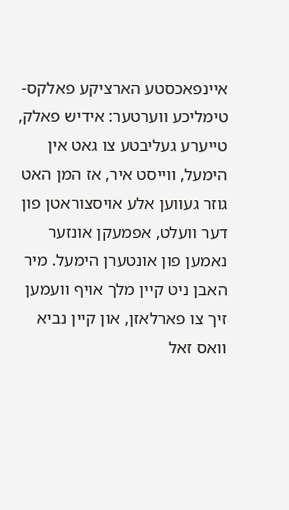איינפאכסטע הארציקע פאלקס-טימליכע ווערטער: אידיש פאלק, טייערע געליבטע צו גאט אין הימעל, ווייסט איר, אז המן האט גוזר געווען אלע אויסצוראטן פון דער וועלט, אפמעקן אונזער נאמען פון אונטערן הימעל. מיר האבן ניט קיין מלך אויף וועמען זיך צו פארלאזן, און קיין נביא וואס זאל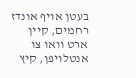בעטן אויף אונדז רחמים, קיין ארט וואו צו אנטלויפן, קיץ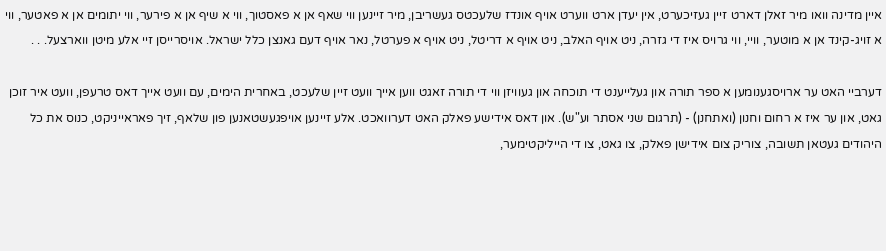איין מדינה וואו מיר זאלן דארט זיין געזיכערט, אין יעדן ארט ווערט אויף אונדז שלעכטס געשריבן, מיר זיינען ווי שאף אן א פאסטוך, ווי א שיף אן א פירער, ווי יתומים אן א פאטער, ווי א זויג-קינד אן א מוטער, וויי, ווי גרויס איז די גזרה, ניט אויף האלב, ניט אויף א דריטל, ניט אויף א פערטל, נאר אויף דעם גאנצן כלל ישראל. אויסרייסן זיי אלע מיטן ווארצעל. . .

דערביי האט ער ארויסגענומען א ספר תורה און געלייענט די תוכחה און געוויזן ווי די תורה זאגט ווען אייך וועט זיין שלעכט, באחרית הימים, עם וועט אייך דאס טרעפן, וועט איר זוכן גאט, און ער איז א רחום וחנון (ואתחנן) - (תרגום שני אסתר וע"ש). און דאס אידישע פאלק האט דערוואכט. אלע זיינען אויפגעשטאנען פון שלאף, זיך פאראייניקט, כנוס את כל היהודים געטאן תשובה, צוריק צום אידישן פאלק, צו גאט, צו די הייליקטימער,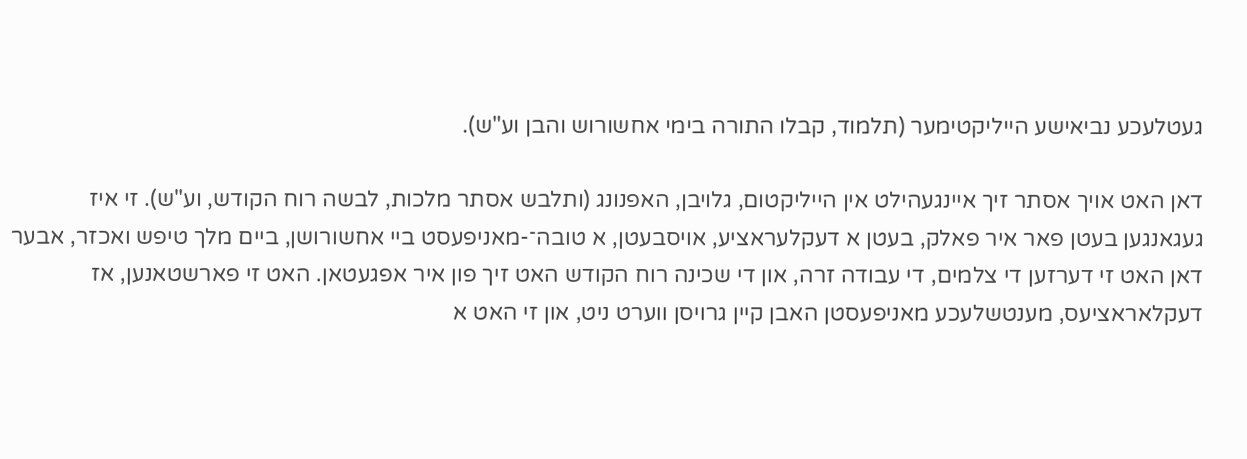געטלעכע נביאישע הייליקטימער (תלמוד, קבלו התורה בימי אחשורוש והבן וע"ש).

דאן האט אויך אסתר זיך איינגעהילט אין הייליקטום, גלויבן, האפנונג (ותלבש אסתר מלכות, לבשה רוח הקודש, וע"ש). זי איז געגאנגען בעטן פאר איר פאלק, בעטן א דעקלעראציע, אויסבעטן, א טובה־-מאניפעסט ביי אחשורושן, ביים מלך טיפש ואכזר, אבער דאן האט זי דערזען די צלמים, די עבודה זרה, און די שכינה רוח הקודש האט זיך פון איר אפגעטאן. האט זי פארשטאנען, אז דעקלאראציעס, מענטשלעכע מאניפעסטן האבן קיין גרויסן ווערט ניט, און זי האט א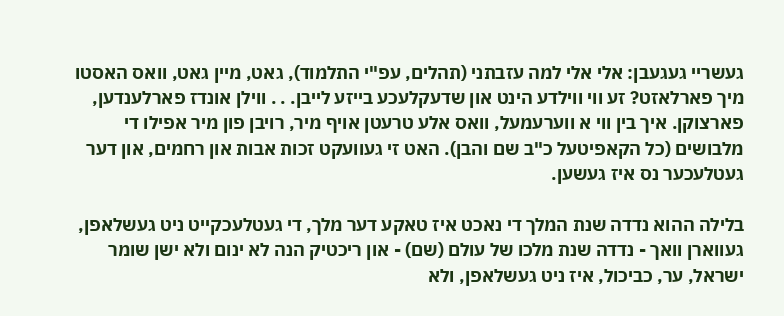געשריי געגעבן: אלי אלי למה עזבתני (תהלים, עפ"י התלמוד), גאט, מיין גאט, וואס האסטו מיך פארלאזט? זע ווי ווילדע הינט און שדעקלעכע בייזע לייבן. . . ווילן אונדז פארלענדען, פארצוקן. איך בין ווי א ווערעמעל, וואס אלע טרעטן אויף מיר, רויבן פון מיר אפילו די מלבושים (כל הקאפיטעל כ"ב שם והבן). האט זי געוועקט זכות אבות און רחמים, און דער געטלעכער נס איז געשען.

בלילה ההוא נדדה שנת המלך די נאכט איז טאקע דער מלך, די געטלעכקייט ניט געשלאפן, געווארן וואך - נדדה שנת מלכו של עולם (שם) - און ריכטיק הנה לא ינום ולא ישן שומר ישראל, ער, כביכול, איז ניט געשלאפן, ולא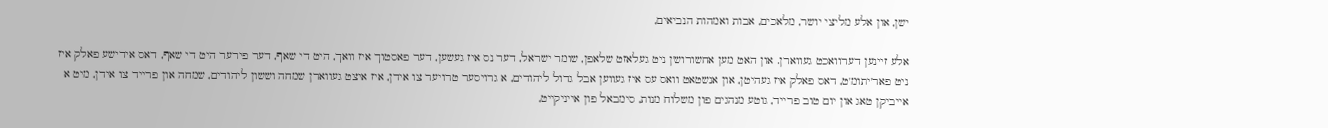ישן, און אלע מליצי יושר, מלאכים, אבות ואמהות הנביאים,

אלע זיינען דערוואכט געווארן. און האט מען אחשורוש'ן ניט געלאזט שלאפן, שומר ישראל, דער נס איז געשען, דער פאסטוך איז וואך, היט די שאף, דער פירער היט די שאף, דאס אידישע פאלק איז ניט פאר'יתומ'ט, דאס פאלק איז געהיטן, און אנשטאט וואס עס איז געווען אבל גדול ליהודים, א גרויסער טרויער צו אידן, איז איצט געווארן שמחה וששון ליהודים, שמחה און פרייד צו אידן, מיט א אייביקן טאג און יום טוב פרייד, גוטע מנהגים פון משלוח מנות, סימבאל פון אייניקייט,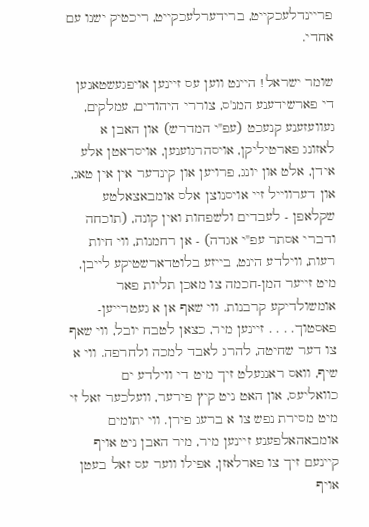פריינדלעכקייט, ברידערלעכקייט, ריכטיק ישנו עם אחדי.

שומר ישראל! היינט ווען עס זיינען אויפגעשטאנען די פארשידענע המנ'ס, צוררי היהודים, עמלקים, געוועזענע קנעכט (עפ"י המדרש) און האבן א לאזונג פארטיליקן, אויסהרגוענען, אויסראטן אלע אידן, אלט און יונג, פרויען און קינדער אין אין טאג, און דערווייל זיי אויסנוצן אלס אומבאצאלטע שקלאפן - לעבדים ולשפחות ואין קונה, (תוכחה ודברי אסתר עפ"י אגדה) - אן רחמנות, ווי חיות רעות, ווילדע הינט, בייזע בלוטדארשטיקע לייבן, מיט זייער המן-חכמה צו מאכן תליות פאר אומשולדיקע קרבנות. ווי שאף אן א געטרייען-פאסטוך. . . . זיינען מיר, כצאן לטבח יובל, ווי שאף צו דער שחיטה, להרג לאבד למכה ולחרפה. ווי א שיף, וואס ראנגעלט זיך מיט די ווילדע ים כוואליעס, און האט ניט קיץ פירער, וועלכער זאל זי מיט מסירת נפש צו א ברעג פירן. ווי יתומים אומבאהאלפענע זיינען מיר, מיר האבן ניט אויף קיינעם זיך צו פארלאזן, אפילו ווער עס זאל בעטן אויף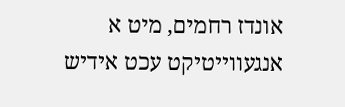אונדז רחמים, מיט א אנגעווייטיקט עכט אידיש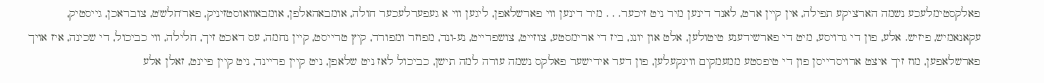פאלקסטימלעכע נשמה הארציקע תפילה, אין קיין ארט, לאנד דינען מיר ניט זיכער. . . מיר דינען ווי פארשלאפן, ליגען ווי א געפערלעכער חולה, אומבאהאלפן, אומבאוואוסטזיניק, פאר'חלש'ט, צובראכן, גייסטיק, עקאנאמיש, פיזיש. אלע, פון די גרויסע, מיט די פארשידענע טיטולען, אלט און יונג, ביז די ארימסטע, צוזייט, צושפרייט, נע-ונד, מפוזר ומפורד, קיץ טרייסט, קיין נחמה, עס דאכט זיך, חלילה, ווי כביכול, די שכינה, איז אויך פארשלאפען, מוז זיך איצט ארויסרייסן פון די טיפסטע ממעמקים ווינקעלען, פון דער אידישער פאלקס נשמה עורה למה תישן, כביכול לאז ניט שלאפן, ניט קיין פריינד, ניט קיין פיינט, זאלן אלע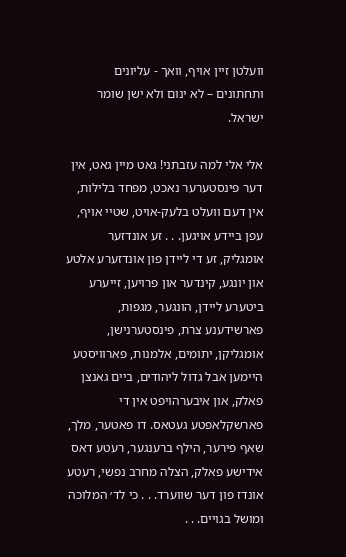וועלטן זיין אויף, וואך - עליונים ותחתונים – לא ינום ולא ישן שומר ישראל.

אלי אלי למה עזבתני! גאט מיין גאט, אין דער פינסטערער נאכט, מפחד בלילות, אין דעם וועלט בלעק-אויט, שטיי אויף, עפן ביידע אויגען. . . זע אונדזער אומגליק, זע די ליידן פון אונדזערע אלטע און יונגע, קינדער און פרויען, זייערע ביטערע ליידן, הונגער, מגפות, פארשידענע צרת, פינסטערנישן, אומגליקן, יתומים, אלמנות, פארוויסטע היימען אבל גדול ליהודים, ביים גאנצן פאלק, און איבערהויפט אין די פארשקלאפטע געטאס. דו פאטער, מלך, שאף פירער, הילף ברענגער, רעטע דאס אידישע פאלק, הצלה מחרב נפשי, רעטע אונדז פון דער שווערד. . . כי לד׳ המלוכה ומושל בגויים. . .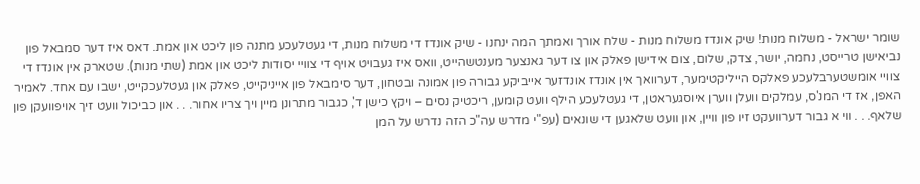שומר ישראל - משלוח מנות! שיק אונדז משלוח מנות - שלח אורך ואמתך המה ינחנו - שיק אונדז די משלוח מנות, די געטלעכע מתנה פון ליכט און אמת. דאס איז דער סמבאל פון נביאישן טרייסט, נחמה, יושר, צדק, שלום, צום אידישן פאלק און צו דער גאנצער מענטשהייט, וואס איז געבויט אויף די צוויי יסודות ליכט און אמת (שתי מנות). שטארק אין אונדז די צוויי אומשטערבלעכע פאלקס הייליקטימער, דערוואך אין אונדז אונדזער אייביקע גבורה פון אמונה ובטחון, דער סימבאל פון אייניקייט, פאלק און געטלעכקייט, ישבו עם אחד. לאמיר האפן, אז די המנ'ס, עמלקים וועלן ווערן איוסגעראטן, די געטלעכע הילף וועט קומען, ריכטיק נסים – ויקץ כישן ד', כגבור מתרונן מיין ויך צריו אחור. . . און כביכול וועט זיך אויפוועקן פון שלאף. . . ווי א גבור דערוועקט זיו פון וויין, און וועט שלאגען די שונאים (עפ"י מדרש עה"כ הזה נדרש על המן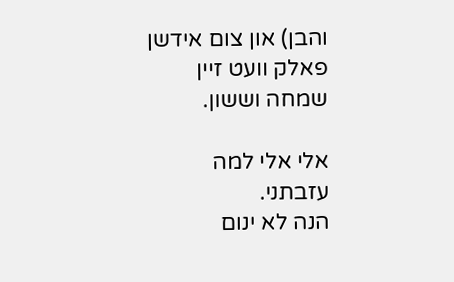והבן) און צום אידשן פאלק וועט זיין שמחה וששון.

אלי אלי למה עזבתני.
הנה לא ינום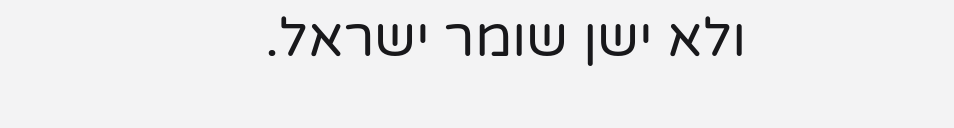ולא ישן שומר ישראל.